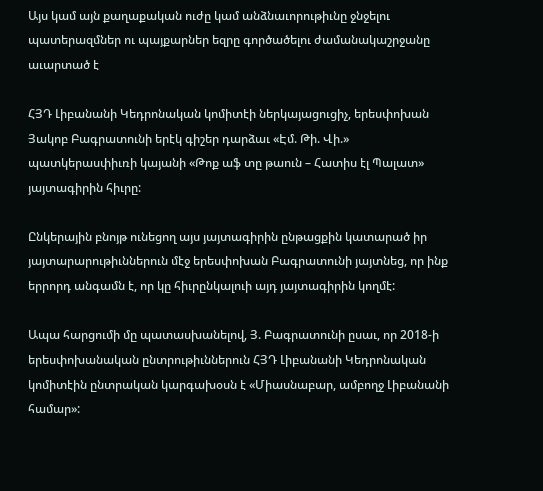Այս կամ այն քաղաքական ուժը կամ անձնաւորութիւնը ջնջելու պատերազմներ ու պայքարներ եզրը գործածելու ժամանակաշրջանը աւարտած է

ՀՅԴ Լիբանանի Կեդրոնական կոմիտէի ներկայացուցիչ, երեսփոխան Յակոբ Բագրատունի երէկ գիշեր դարձաւ «Էմ. Թի. Վի.» պատկերասփիւռի կայանի «Թոք աֆ տը թաուն – Հատիս էլ Պալատ» յայտագիրին հիւրը:

Ընկերային բնոյթ ունեցող այս յայտագիրին ընթացքին կատարած իր յայտարարութիւններուն մէջ երեսփոխան Բագրատունի յայտնեց, որ ինք երրորդ անգամն է, որ կը հիւրընկալուի այդ յայտագիրին կողմէ:

Ապա հարցումի մը պատասխանելով, Յ. Բագրատունի ըսաւ, որ 2018-ի երեսփոխանական ընտրութիւններուն ՀՅԴ Լիբանանի Կեդրոնական կոմիտէին ընտրական կարգախօսն է «Միասնաբար, ամբողջ Լիբանանի համար»: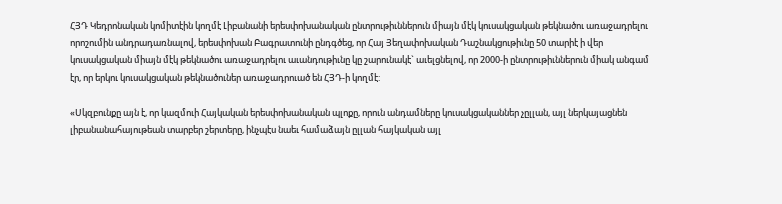ՀՅԴ Կեդրոնական կոմիտէին կողմէ Լիբանանի երեսփոխանական ընտրութիւններուն միայն մէկ կուսակցական թեկնածու առաջադրելու որոշումին անդրադառնալով, երեսփոխան Բագրատունի ընդգծեց, որ Հայ Յեղափոխական Դաշնակցութիւնը 50 տարիէ ի վեր կուսակցական միայն մէկ թեկնածու առաջադրելու աւանդութիւնը կը շարունակէ` աւելցնելով, որ 2000-ի ընտրութիւններուն միակ անգամ էր, որ երկու կուսակցական թեկնածուներ առաջադրուած են ՀՅԴ-ի կողմէ:

«Սկզբունքը այն է, որ կազմուի Հայկական երեսփոխանական պլոքը, որուն անդամները կուսակցականներ չըլլան, այլ ներկայացնեն լիբանանահայութեան տարբեր շերտերը, ինչպէս նաեւ համաձայն ըլլան հայկական այլ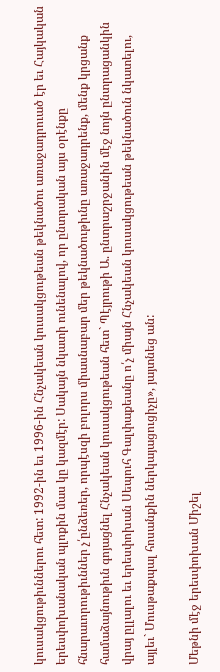կուսակցութիւններու հետ: 1992-ին եւ 1996-ին Հնչակեան կուսակցութեան թեկնածու առաջադրուած էր եւ Հայկական երեսփոխանական պլոքին մաս կը կազմէր: Սակայն նկատի ունենալով, որ ընտրական այս օրէնքը հնարաւորութիւններ չ՛ընձեռեր, որպէսզի բոլորս միասնաբար մեր թեկնածութիւնը առաջադրենք, մենք կրցանք համաձայնութիւն գոյացնել Հնչակեան կուսակցութեան հետ` Պէյրութի Ա. ընտրաշրջանին մէջ նոյն ընտրացանկին վրայ ըլլալու եւ երեսփոխան Սեպուհ Գալփաքեանը ո՛չ միայն Հնչակեան կուսակցութեան թեկնածուն նկատելու, այլեւ` Մուսթաքպալ հոսանքին ներկայացուցիչը», յայտնեց ան:

Մեթնի մէջ երեսփոխան Միշել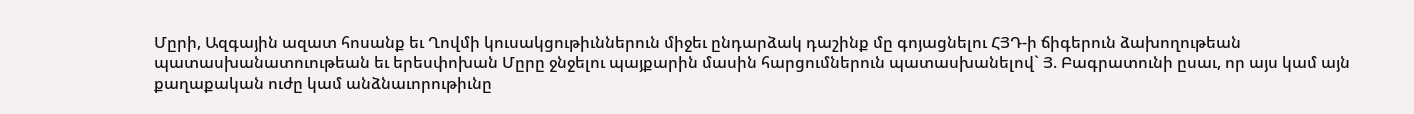Մըրի, Ազգային ազատ հոսանք եւ Ղովմի կուսակցութիւններուն միջեւ ընդարձակ դաշինք մը գոյացնելու ՀՅԴ-ի ճիգերուն ձախողութեան պատասխանատուութեան եւ երեսփոխան Մըրը ջնջելու պայքարին մասին հարցումներուն պատասխանելով` Յ. Բագրատունի ըսաւ, որ այս կամ այն քաղաքական ուժը կամ անձնաւորութիւնը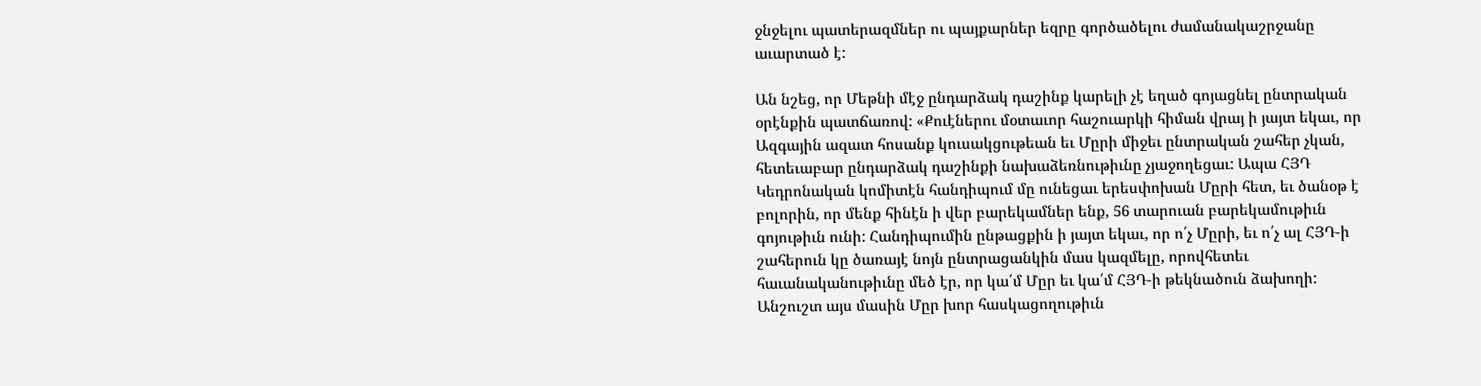ջնջելու պատերազմներ ու պայքարներ եզրը գործածելու ժամանակաշրջանը աւարտած է:

Ան նշեց, որ Մեթնի մէջ ընդարձակ դաշինք կարելի չէ եղած գոյացնել ընտրական օրէնքին պատճառով: «Քուէներու մօտաւոր հաշուարկի հիման վրայ ի յայտ եկաւ, որ Ազգային ազատ հոսանք կուսակցութեան եւ Մըրի միջեւ ընտրական շահեր չկան, հետեւաբար ընդարձակ դաշինքի նախաձեռնութիւնը չյաջողեցաւ: Ապա ՀՅԴ Կեդրոնական կոմիտէն հանդիպում մը ունեցաւ երեսփոխան Մըրի հետ, եւ ծանօթ է բոլորին, որ մենք հինէն ի վեր բարեկամներ ենք, 56 տարուան բարեկամութիւն գոյութիւն ունի: Հանդիպումին ընթացքին ի յայտ եկաւ, որ ո՛չ Մըրի, եւ ո՛չ ալ ՀՅԴ-ի շահերուն կը ծառայէ նոյն ընտրացանկին մաս կազմելը, որովհետեւ հաւանականութիւնը մեծ էր, որ կա՛մ Մըր եւ կա՛մ ՀՅԴ-ի թեկնածուն ձախողի: Անշուշտ այս մասին Մըր խոր հասկացողութիւն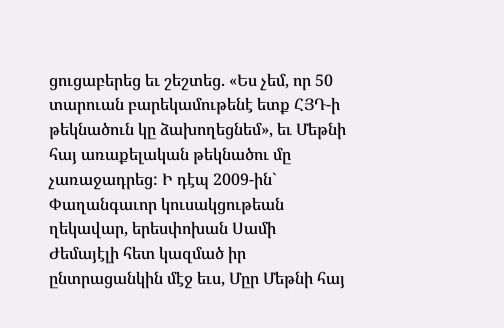ցուցաբերեց եւ շեշտեց. «Ես չեմ, որ 50 տարուան բարեկամութենէ ետք ՀՅԴ-ի թեկնածուն կը ձախողեցնեմ», եւ Մեթնի հայ առաքելական թեկնածու մը չառաջադրեց: Ի դէպ 2009-ին` Փաղանգաւոր կուսակցութեան ղեկավար, երեսփոխան Սամի Ժեմայէլի հետ կազմած իր ընտրացանկին մէջ եւս, Մըր Մեթնի հայ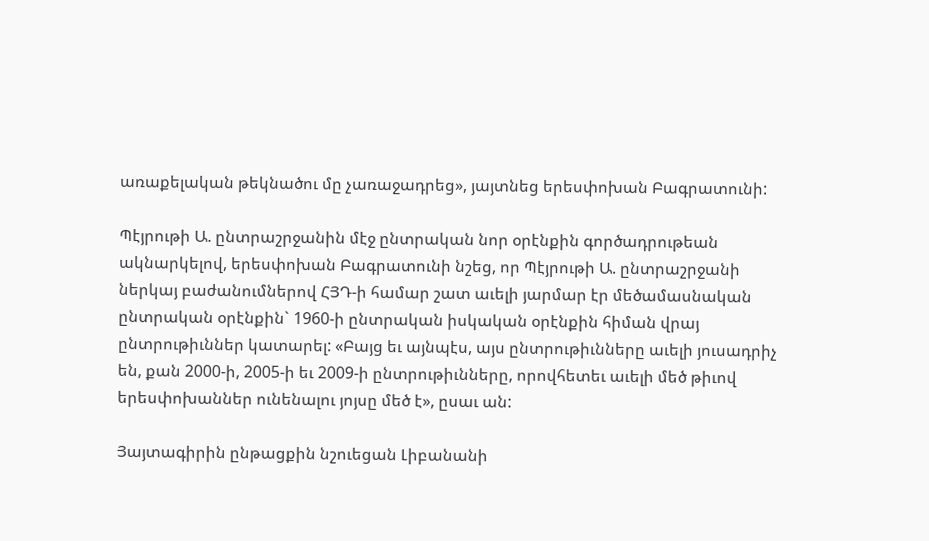առաքելական թեկնածու մը չառաջադրեց», յայտնեց երեսփոխան Բագրատունի:

Պէյրութի Ա. ընտրաշրջանին մէջ ընտրական նոր օրէնքին գործադրութեան ակնարկելով, երեսփոխան Բագրատունի նշեց, որ Պէյրութի Ա. ընտրաշրջանի ներկայ բաժանումներով ՀՅԴ-ի համար շատ աւելի յարմար էր մեծամասնական ընտրական օրէնքին` 1960-ի ընտրական իսկական օրէնքին հիման վրայ ընտրութիւններ կատարել: «Բայց եւ այնպէս, այս ընտրութիւնները աւելի յուսադրիչ են, քան 2000-ի, 2005-ի եւ 2009-ի ընտրութիւնները, որովհետեւ աւելի մեծ թիւով երեսփոխաններ ունենալու յոյսը մեծ է», ըսաւ ան:

Յայտագիրին ընթացքին նշուեցան Լիբանանի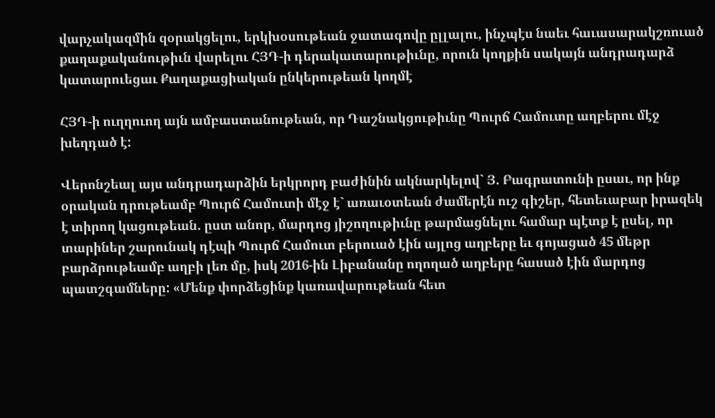վարչակազմին զօրակցելու, երկխօսութեան ջատագովը ըլլալու, ինչպէս նաեւ հաւասարակշռուած քաղաքականութիւն վարելու ՀՅԴ-ի դերակատարութիւնը, որուն կողքին սակայն անդրադարձ կատարուեցաւ Քաղաքացիական ընկերութեան կողմէ

ՀՅԴ-ի ուղղուող այն ամբաստանութեան, որ Դաշնակցութիւնը Պուրճ Համուտը աղբերու մէջ խեղդած է:

Վերոնշեալ այս անդրադարձին երկրորդ բաժինին ակնարկելով` Յ. Բագրատունի ըսաւ, որ ինք օրական դրութեամբ Պուրճ Համուտի մէջ է` առաւօտեան ժամերէն ուշ գիշեր, հետեւաբար իրազեկ է տիրող կացութեան. ըստ անոր, մարդոց յիշողութիւնը թարմացնելու համար պէտք է ըսել, որ տարիներ շարունակ դէպի Պուրճ Համուտ բերուած էին այլոց աղբերը եւ գոյացած 45 մեթր բարձրութեամբ աղբի լեռ մը, իսկ 2016-ին Լիբանանը ողողած աղբերը հասած էին մարդոց պատշգամները: «Մենք փորձեցինք կառավարութեան հետ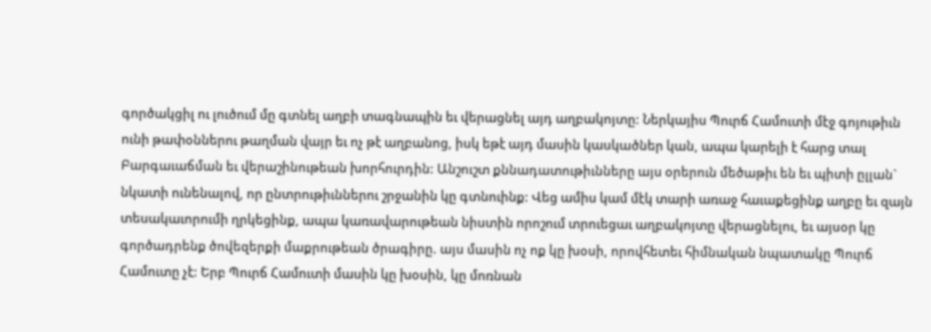գործակցիլ ու լուծում մը գտնել աղբի տագնապին եւ վերացնել այդ աղբակոյտը: Ներկայիս Պուրճ Համուտի մէջ գոյութիւն ունի թափօններու թաղման վայր եւ ոչ թէ աղբանոց, իսկ եթէ այդ մասին կասկածներ կան, ապա կարելի է հարց տալ Բարգաւաճման եւ վերաշինութեան խորհուրդին: Անշուշտ քննադատութիւնները այս օրերուն մեծաթիւ են եւ պիտի ըլլան` նկատի ունենալով, որ ընտրութիւններու շրջանին կը գտնուինք: Վեց ամիս կամ մէկ տարի առաջ հաւաքեցինք աղբը եւ զայն տեսակաւորումի ղրկեցինք, ապա կառավարութեան նիստին որոշում տրուեցաւ աղբակոյտը վերացնելու, եւ այսօր կը գործադրենք ծովեզերքի մաքրութեան ծրագիրը. այս մասին ոչ ոք կը խօսի, որովհետեւ հիմնական նպատակը Պուրճ Համուտը չէ: Երբ Պուրճ Համուտի մասին կը խօսին, կը մոռնան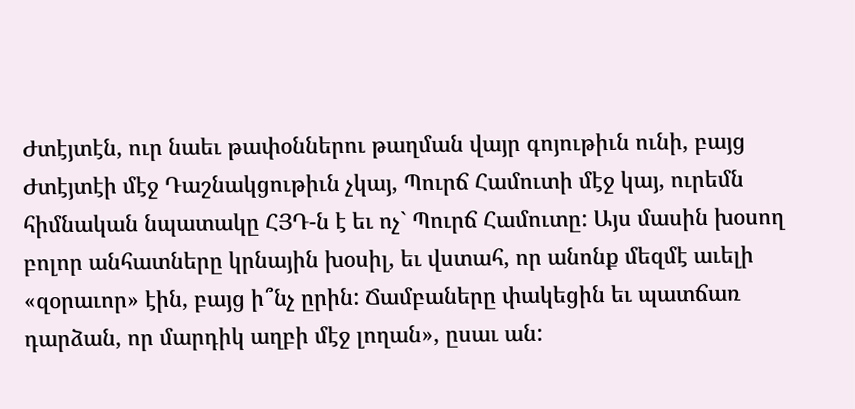Ժտէյտէն, ուր նաեւ թափօններու թաղման վայր գոյութիւն ունի, բայց Ժտէյտէի մէջ Դաշնակցութիւն չկայ, Պուրճ Համուտի մէջ կայ, ուրեմն հիմնական նպատակը ՀՅԴ-ն է եւ ոչ` Պուրճ Համուտը: Այս մասին խօսող բոլոր անհատները կրնային խօսիլ, եւ վստահ, որ անոնք մեզմէ աւելի «զօրաւոր» էին, բայց ի՞նչ ըրին: Ճամբաները փակեցին եւ պատճառ դարձան, որ մարդիկ աղբի մէջ լողան», ըսաւ ան: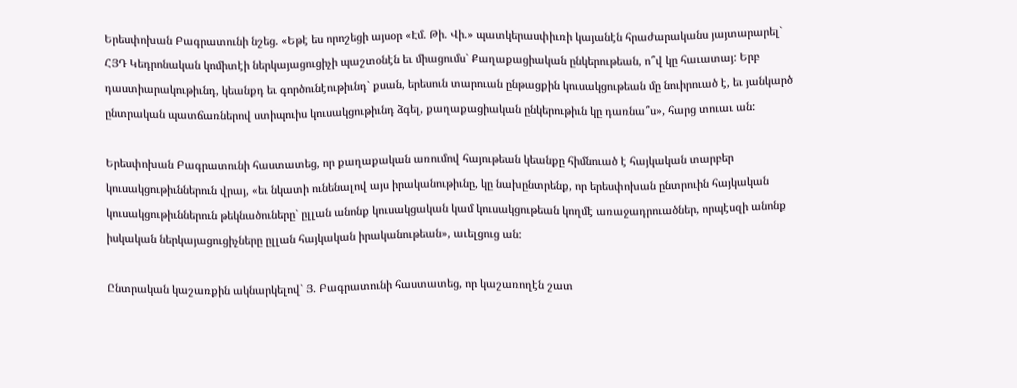Երեսփոխան Բագրատունի նշեց. «Եթէ ես որոշեցի այսօր «Էմ. Թի. Վի.» պատկերասփիւռի կայանէն հրաժարականս յայտարարել` ՀՅԴ Կեդրոնական կոմիտէի ներկայացուցիչի պաշտօնէն եւ միացումս` Քաղաքացիական ընկերութեան, ո՞վ կը հաւատայ: Երբ դաստիարակութիւնդ, կեանքդ եւ գործունէութիւնդ` քսան, երեսուն տարուան ընթացքին կուսակցութեան մը նուիրուած է, եւ յանկարծ ընտրական պատճառներով ստիպուիս կուսակցութիւնդ ձգել, քաղաքացիական ընկերութիւն կը դառնա՞ս», հարց տուաւ ան:

Երեսփոխան Բագրատունի հաստատեց, որ քաղաքական առումով հայութեան կեանքը հիմնուած է հայկական տարբեր կուսակցութիւններուն վրայ, «եւ նկատի ունենալով այս իրականութիւնը, կը նախընտրենք, որ երեսփոխան ընտրուին հայկական կուսակցութիւններուն թեկնածուները` ըլլան անոնք կուսակցական կամ կուսակցութեան կողմէ առաջադրուածներ, որպէսզի անոնք իսկական ներկայացուցիչները ըլլան հայկական իրականութեան», աւելցուց ան:

Ընտրական կաշառքին ակնարկելով` Յ. Բագրատունի հաստատեց, որ կաշառողէն շատ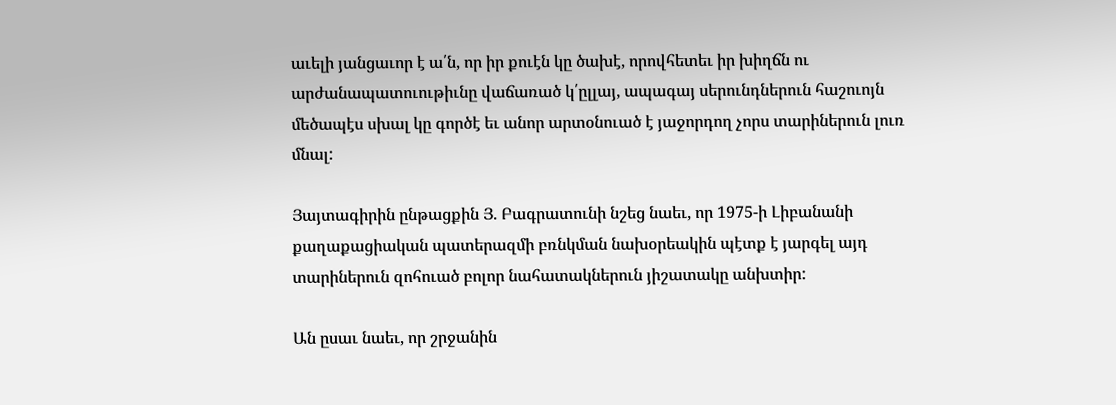աւելի յանցաւոր է ա՛ն, որ իր քուէն կը ծախէ, որովհետեւ իր խիղճն ու արժանապատուութիւնը վաճառած կ՛ըլլայ, ապագայ սերունդներուն հաշուոյն մեծապէս սխալ կը գործէ եւ անոր արտօնուած է յաջորդող չորս տարիներուն լուռ մնալ:

Յայտագիրին ընթացքին Յ. Բագրատունի նշեց նաեւ, որ 1975-ի Լիբանանի քաղաքացիական պատերազմի բռնկման նախօրեակին պէտք է յարգել այդ տարիներուն զոհուած բոլոր նահատակներուն յիշատակը անխտիր:

Ան ըսաւ նաեւ, որ շրջանին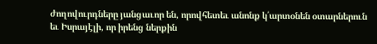ժողովուրդները յանցաւոր են, որովհետեւ անոնք կ՛արտօնեն օտարներուն եւ Իսրայէլի, որ իրենց ներքին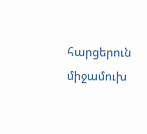հարցերուն միջամուխ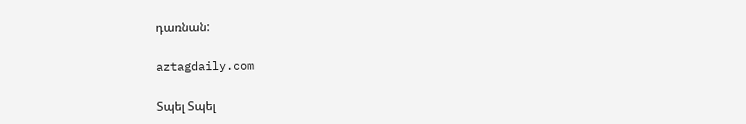դառնան:

aztagdaily.com

Տպել Տպել